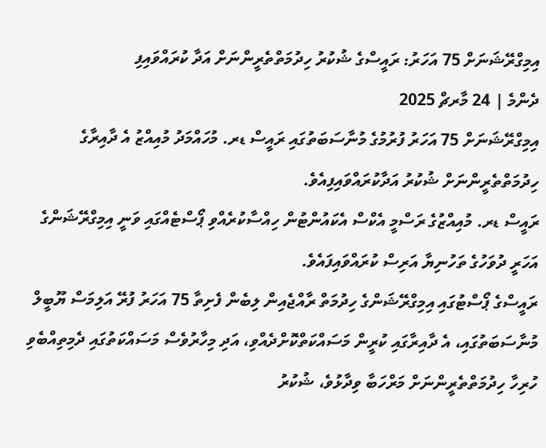އިމިގްރޭޝަނަށް 75 އަހަރު: ރައީސްގެ ޝުކުރު ހިދުމަތްތެރީންނަށް އަދާ ކުރައްވައިފި
ދެންމެ | 24 މާރޗް 2025
އިމިގްރޭޝަނަށް 75 އަހަރު ފުރުމުގެ މުނާސަބަތުގައި ރައީސް ޑރ. މުހައްމަދު މުއިއްޒު އެ ދާއިރާގެ ހިދުމަތްތެރީންނަށް ޝުކުރު އަދާކުރައްވައިފިއެވެ.
ރައީސް ޑރ. މުއިއްޒުގެ ރަސްމީ އެކްސް އެކައުންޓުން ހިއްސާކުރެއްވި ޕޯސްޓެއްގައި ވަނީ އިމިގްރޭޝަންގެ އަހަރީ ދުވަހުގެ ތަހުނިޔާ އަރިސް ކުރައްވައިފައެވެ.
ރައީސްގެ ޕޯސްޓުގައި އިމިގްރޭޝަންގެ ހިދުމަތް ރާއްޖެއިން ލިބެން ފެށިތާ 75 އަހަރު ފުރޭ އަލިމަސް ޔޫބީލް މުނާސަބަތުގައި، އެ ދާއިރާގައި ކުރީން މަސައްކަތްކޮށްދެއްވި، އަދި މިހާރުވެސް މަސައްކަތުގައި ދެމިތިއްބެވި ހުރިހާ ހިދުމަތްތެރީންނަށް މަރްހަބާ ވިދާޅުވެ، ޝުކުރު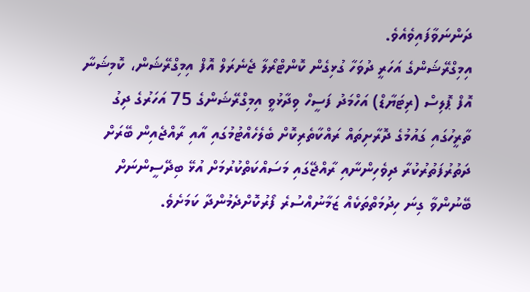ދަންނަވާފައިވެއެވެ.
އިމިގްރޭޝަންގެ އަހަރީ ދުވަހާ ގުޅިގެން ކޮންޓްރޯލާ ޖެނެރަލް އޮފް އިމިގްރޭޝަން، ކޮމިޝަނާ އޮފް ޕޮލިސް (ރިޓަޔާޑް) އަހްމަދު ފަސީހް ވިދާޅުވީ އިމިގްރޭޝަންގެ 75 އަހަރުގެ ދިގު ތާރީހުގައި ގައުމުގެ ދޮރާށިތައް ރައްކާތެރިކޮށް ބެލެހެއްޓުމުގައި އާއި ރާއްޖެއިން ބޭރަށް ދަތުރުފަތުރުކުރާ ދިވެހިންނާއި ރާއްޖޭގައި މަސައްކަތްކުރުމަށް އުޅޭ ބިދޭސީންނަށް ބޭނުންވާ ގިނަ ހިދުމަތްތަކެއް ޒަމާނުއްސުރެ ފޯރުކޮށްދެމުންދާ ކަމަށެވެ.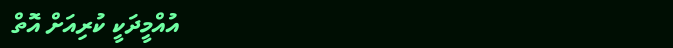އުއްމީދަކީ ކުރިއަށް އޮތް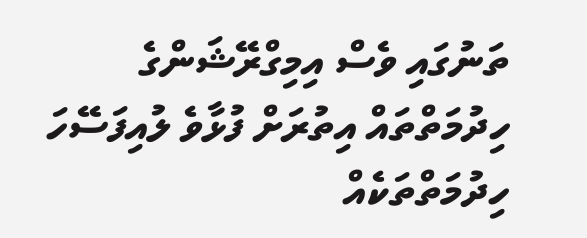ތަނުގައި ވެސް އިމިގްރޭޝަންގެ ހިދުމަތްތައް އިތުރަށް ފުޅާވެ ލުއިފަސޭހަ ހިދުމަތްތަކެއް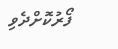ފޯރުކޮށްދެވި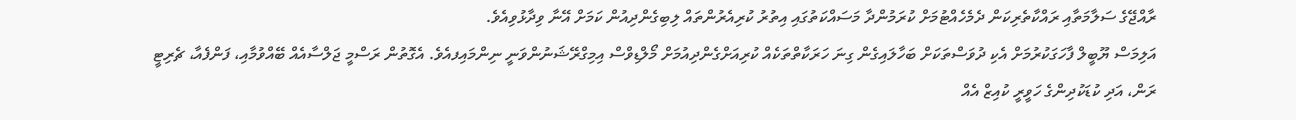ރާއްޖޭގެ ސަލާމަތާއި ރައްކާތެރިކަން ދެމެހެއްޓުމަށް ކުރަމުންދާ މަސައްކަތުގައި އިތުރު ކުރިއެރުންތައް ލިބިގެންދިއުން ކަމަށް އޭނާ ވިދާޅުވިއެވެ.
އަލިމަސް ޔޫބީލް ފާހަގަކުރުމަށް އެކި ދުވަސްތަކަށް ބަހާލައިގެން ގިނަ ހަރަކާތްތަކެއް ކުރިއަށްގެންދިއުމަށް މޯލްޑިވްސް އިމިގްރޭޝަނުންވަނީ ނިންމައިފއެވެ. އެގޮތުން ރަސްމީ ޖަލްސާއެއް ބޭއްވުމާއި، ފަންފެއާ، ޗެރިޓީ ރަން، އަދި ކުޑަކުދިންގެ ހަވީރީ ކުއިޒް އެއް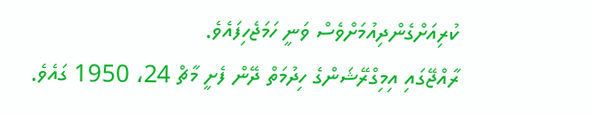ކުރިއަށްގެންދިއުމަށްވެސް ވަނީ ހަމަޖެހިފައެވެ.
ރާއްޖޭގައި އިމިގްރޭޝަންގެ ހިދުމަތް ދޭން ފެށީ މާޗް 24، 1950 ގައެވެ.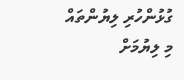ގުޅުންހުރި ލިޔުންތައް
މި ލިޔުމަށް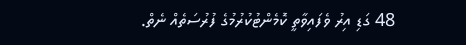48 ގަޑި އިރު ވެފައިވާތީ ކޮމެންޓުކުރުމުގެ ފުރުސަތެއް ނެތް.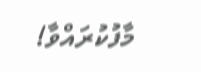މާފުކުރައްވާ!